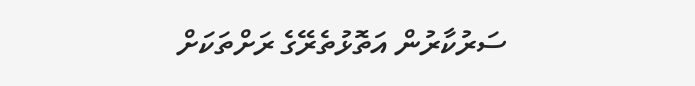ސަރުކާރުން އަތޮޅުތެރޭގެ ރަށްތަކަށް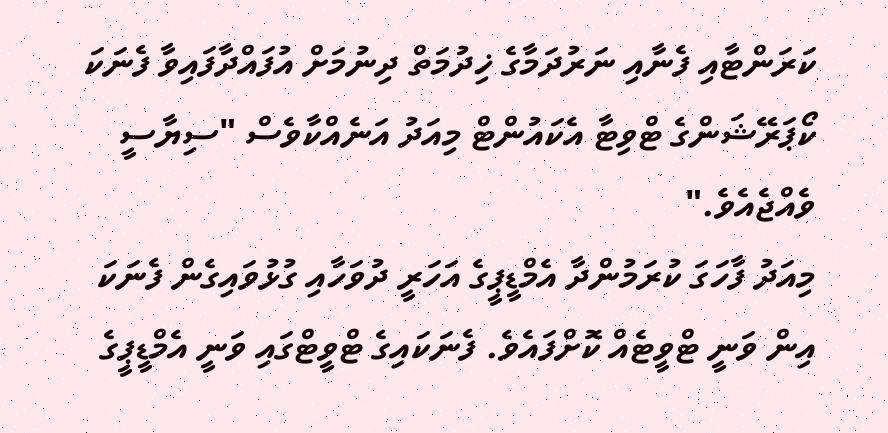ކަރަންޓާއި ފެނާއި ނަރުދަމާގެ ޚިދުމަތް ދިނުމަށް އުފައްދާފައިވާ ފެނަކަ ކޯޕަރޭޝަންގެ ޓްވިޓާ އެކައުންޓް މިއަދު އަނެއްކާވެސް "ސިޔާސީ ވެއްޖެއެވެ."
މިއަދު ފާހަގަ ކުރަމުންދާ އެމްޑީޕީގެ އަހަރީ ދުވަހާއި ގުޅުވައިގެން ފެނަކަ އިން ވަނީ ޓްވީޓެއް ކޮށްފައެވެ. ފެނަކައިގެ ޓްވީޓްގައި ވަނީ އެމްޑީޕީގެ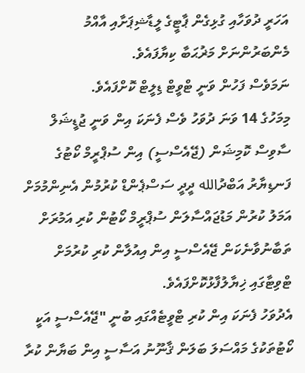އަހަރީ ދުވަހާއި ގުޅިގެން ޕާޓީގެ ލީޑާޝިޕަށާއި އާއްމު މެންބަރުންނަށް މަޜުޙަބާ ކިޔާފައެވެ.
ނަމަވެސް ފަހުން ވަނީ ޓްވީޓް ޑިލީޓް ކޮށްފައެވެ.
މިމަހުގެ 14 ވަނަ ދުވަހު ވެސް ފެނަކަ އިން ވަނީ ޖުޑީޝަލް ސާވިސް ކޮމިޝަން (ޖޭއެސްސީ) އިން ސުޕްރީމް ކޯޓުގެ ފަނޑިޔާރު އަބްދުالله ދީދީ ސަސްޕެންޑް ކުރުމުން އެނިންމުމަށް އަމަލު ކުރުން މަޑުޖައްސާލަން ސުޕްރީމް ކޯޓުން ކުރި އަމުރަށް ތަބާނުވާނެކަން ޖޭއެސްސީ އިން އިއުލާން ކުރި ކުރުމަށް ޓްވިޓާގައި ޚިޔާލުފާޅުކޮށްފައެވެ.
އެދުވަހު ފެނަކަ އިން ކުރި ޓްވީޓެއްގައި ބުނީ "ޖޭއެސްސީ އަކީ ކޯޓުތަކުގެ މައްސަލަ ބަލަން ޤާނޫނު އަސާސީ އިން ބަޔާން ކުރާ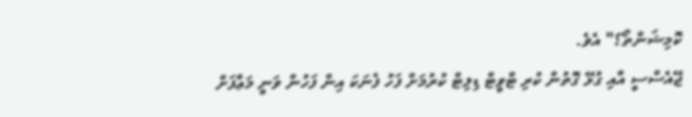ކޮމިޝަންތޯ؟" އެވެ.
ޖޭއެސްސީ އާއި ގުޅޭ ގޮތުން ކުރި ޓްވީޓް ޑިލިޓް ކުރުމަށް ފަހު ފެނަކަ އިން ފަހުން ވަނީ މަޢާފަށް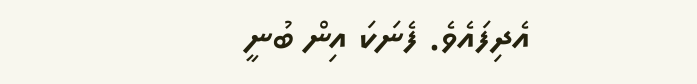އެދިފައެވެ. ފެނަކަ އިން ބުނީ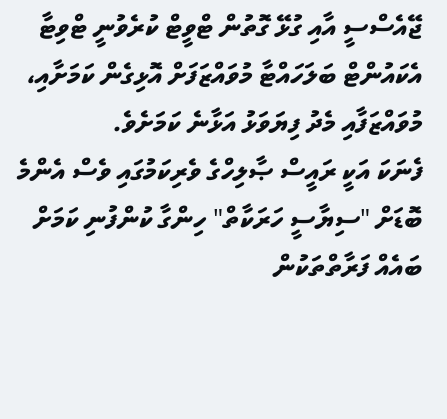ޖޭއެސްސީ އާއި ގުޅޭ ގޮތުން ޓްވީޓް ކުރެވުނީ ޓްވިޓާ އެކައުންޓް ބަލަހައްޓާ މުވައްޒަފަށް އޮޅިގެން ކަމަށާއި، މުވައްޒަފާއި މެދު ފިޔަވަޅު އަޅާނެ ކަމަށެވެ.
ފެނަކަ އަކީ ރައީސް ޞާލިހްގެ ވެރިކަމުގައި ވެސް އެންމެ ބޮޑަށް "ސިޔާސީ ހަރަކާތް" ހިންގާ ކުންފުނި ކަމަށް ބައެއް ފަރާތްތަކުން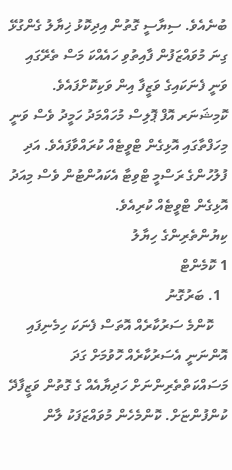ބުނެއެވެ. ސިޔާސީ ގޮތުން އިދިކޮޅު ޚިޔާލު ގެންގުޅޭ ގިނަ މުވައްޒަފުން ފާއިތުވި ހައެއްކަ މަސް ތެރޭގައި ވަނީ ފެނަކައިގެ ވަޒީފާ އިން ވަކިކޮށްފައެވެ.
ކޮމިޝަނަރ އޮފް ޕޮލިސް މުހައްމަދު ހަމީދު ވެސް ވަނީ މިހަފްތާގައި އޮޅިގެން ޓްވީޓެއް ކުރައްވާފައެވެ. އަދި ފުލުހުންގެ ރަސްމީ ޓްވިޓާ އެކައުންޓުން ވެސް މިއަދު އޮޅިގެން ޓްވީޓެއް ކުރިއެވެ.
ކިޔުންތެރިންގެ ހިޔާލު
1 ކޮމެންޓް
  1. ބަރުގޮނު
    ކޮންމެ ސަރުކާރެއް އޮތަސް ފެނަކަ ހިމެނިފައި އޮންނަނީ އެސަރުކާރެއް ހޮވުމަށް ގަދަ މަސައްކަތްތެރިންނަށް ހަދިޔާއެއް ގެ ގޮތުން ވަޒީފާދޭ ކުންފުންޏަށް. ކޮންމެހެން މުވައްޒަފަކު ލާން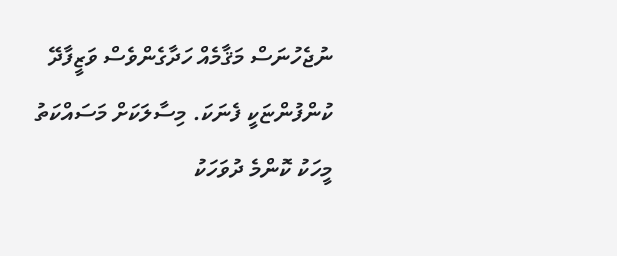ނުޖެހުނަސް މަޤާމެއް ހަދާގެންވެސް ވަޒީފާދޭ ކުންފުންޏަކީ ފެނަކަ. މިސާލަކަށް މަސައްކަތު މީހަކު ކޮންމެ ދުވަހަކު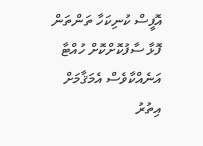އޮފީސް ކުނިކަހާ ތަންތަން ފޮޅާ ސާފުކޮށްކޮށް ހުއްޓާ އަނެއްކާވެސް އެމަޤާމަށް އިތުރު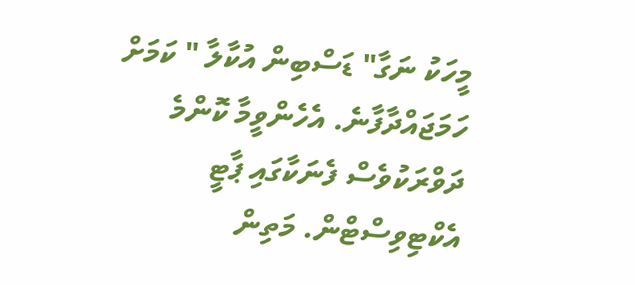މީހަކު ނަގާ" ޑަސްބިން އުކާލާ " ކަމަށް ހަމަޖައްދާފާނެ. އެހެންވީމާ ކޮންމެ ދަވްރަކުވެސް ފެނަކާގައި ޕާޓީ އެކްޓިވިސްޓްން. މަތިން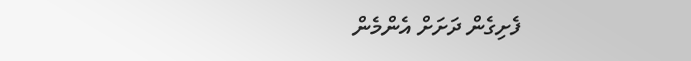ފެށިގެން ދަށަށް އެންމެން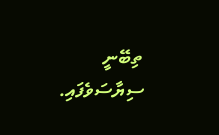ތިބޭނީ ސިޔާސަވެފައި.